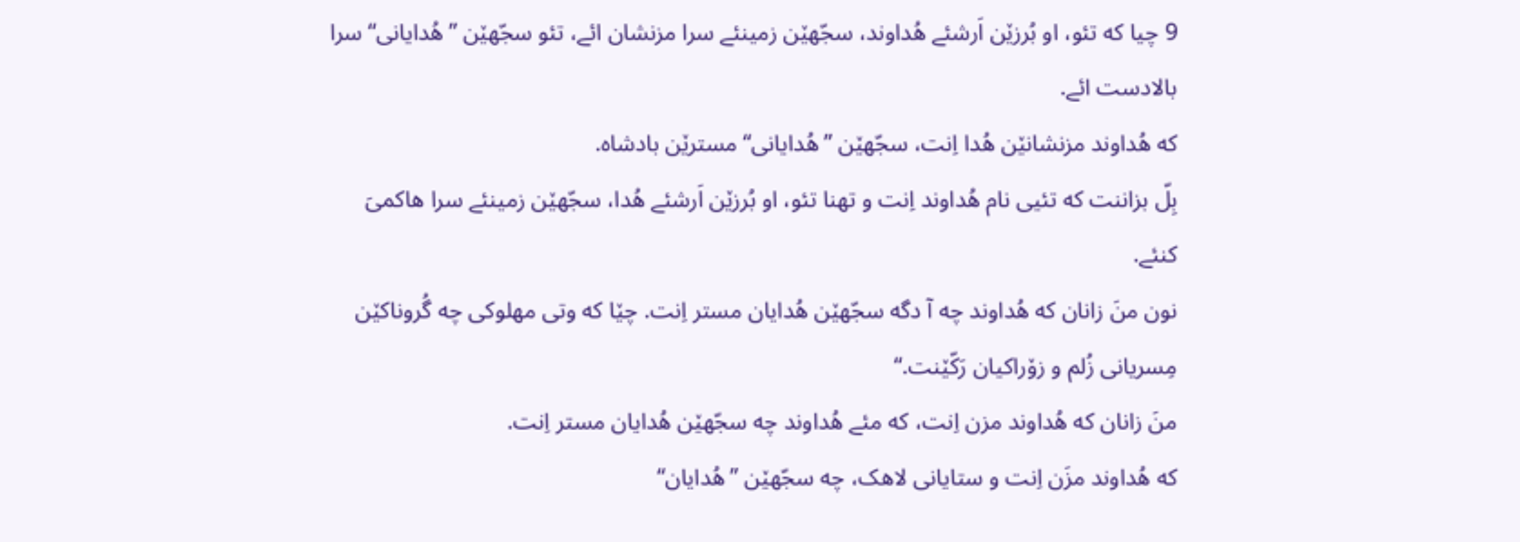9 چیا که تئو، او بُرزێن اَرشئے هُداوند، سجّهێن زمینئے سرا مزنشان ائے، تئو سجّهێن ”هُدایانی“ سرا بالادست ائے.
که هُداوند مزنشانێن هُدا اِنت، سجّهێن ”هُدایانی“ مسترێن بادشاه.
بِلّ بزاننت که تئیی نام هُداوند اِنت و تهنا تئو، او بُرزێن اَرشئے هُدا، سجّهێن زمینئے سرا هاکمیَ کنئے.
نون منَ زانان که هُداوند چه آ دگه سجّهێن هُدایان مستر اِنت. چێا که وتی مهلوکی چه گُروناکێن مِسریانی زُلم و زۆراکیان رَکّێنت.“
منَ زانان که هُداوند مزن اِنت، که مئے هُداوند چه سجّهێن هُدایان مستر اِنت.
که هُداوند مزَن اِنت و ستایانی لاهک، چه سجّهێن ”هُدایان“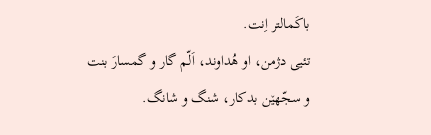باکَمالتر اِنت.
تئیی دژمن، او هُداوند، اَلّم گار و گمسارَ بنت و سجّهێن بدکار، شنگ و شانگ.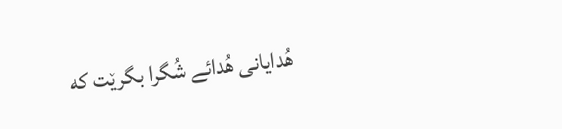هُدایانی هُدائے شُگرا بگرێت که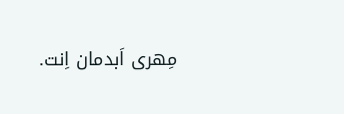مِهری اَبدمان اِنت.